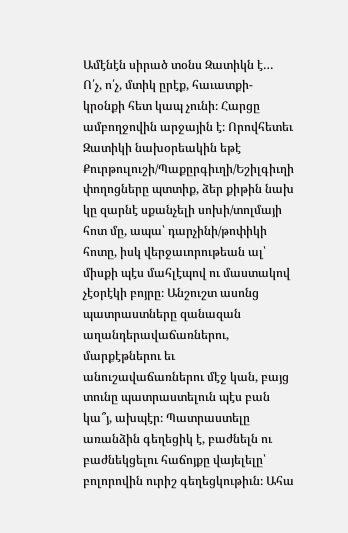Ամէնէն սիրած տօնս Զատիկն է… Ո՛չ, ո՛չ, մտիկ ըրէք, հաւատքի-կրօնքի հետ կապ չունի։ Հարցը ամբողջովին արջային է։ Որովհետեւ Զատիկի նախօրեակին եթէ Քուրթուլուշի/Պաքըրգիւղի/Եշիլգիւղի փողոցները պտտիք, ձեր քիթին նախ կը զարնէ սքանչելի սոխի/տոլմայի հոտ մը, ապա՝ դարչինի/թոփիկի հոտը, իսկ վերջաւորութեան ալ՝ միսքի պէս մահլէպով ու մաստակով չէօրէկի բոյրը։ Անշուշտ ասոնց պատրաստները զանազան աղանդերավաճառներու, մարքէթներու եւ անուշավաճառներու մէջ կան, բայց տունը պատրաստելուն պէս բան կա՞յ, ախպէր։ Պատրաստելը առանձին գեղեցիկ է, բաժնելն ու բաժնեկցելու հաճոյքը վայելելը՝ բոլորովին ուրիշ գեղեցկութիւն։ Ահա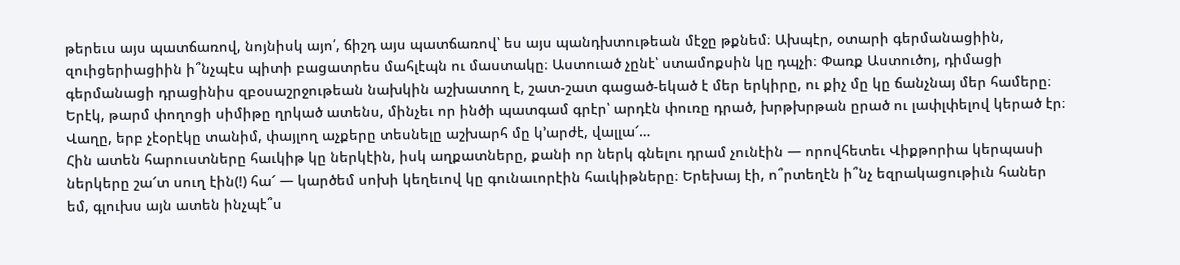թերեւս այս պատճառով, նոյնիսկ այո՛, ճիշդ այս պատճառով՝ ես այս պանդխտութեան մէջը թքնեմ։ Ախպէր, օտարի գերմանացիին, զուիցերիացիին ի՞նչպէս պիտի բացատրես մահլէպն ու մաստակը։ Աստուած չընէ՝ ստամոքսին կը դպչի։ Փառք Աստուծոյ, դիմացի գերմանացի դրացինիս զբօսաշրջութեան նախկին աշխատող է, շատ-շատ գացած-եկած է մեր երկիրը, ու քիչ մը կը ճանչնայ մեր համերը։ Երէկ, թարմ փողոցի սիմիթը ղրկած ատենս, մինչեւ որ ինծի պատգամ գրէր՝ արդէն փուռը դրած, խրթխրթան ըրած ու լափլփելով կերած էր։ Վաղը, երբ չէօրէկը տանիմ, փայլող աչքերը տեսնելը աշխարհ մը կ’արժէ, վալլա՜…
Հին ատեն հարուստները հաւկիթ կը ներկէին, իսկ աղքատները, քանի որ ներկ գնելու դրամ չունէին — որովհետեւ Վիքթորիա կերպասի ներկերը շա՜տ սուղ էին(!) հա՜ — կարծեմ սոխի կեղեւով կը գունաւորէին հաւկիթները։ Երեխայ էի, ո՞րտեղէն ի՞նչ եզրակացութիւն հաներ եմ, գլուխս այն ատեն ինչպէ՞ս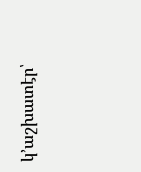կ’աշխատէր՝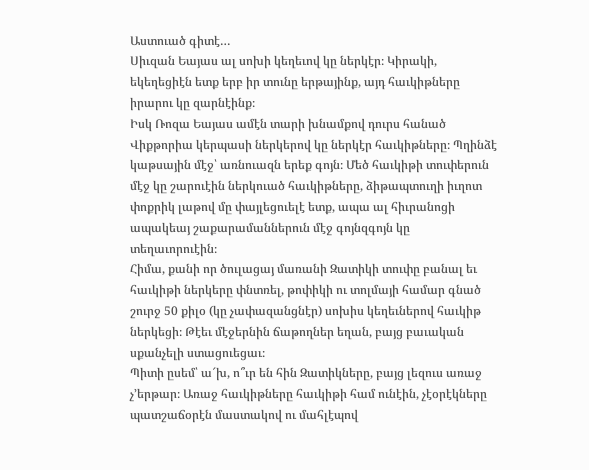Աստուած գիտէ…
Սիւզան Եայաս ալ սոխի կեղեւով կը ներկէր։ Կիրակի, եկեղեցիէն ետք երբ իր տունը երթայինք, այդ հաւկիթները իրարու կը զարնէինք։
Իսկ Ռոզա Եայաս ամէն տարի խնամքով դուրս հանած Վիքթորիա կերպասի ներկերով կը ներկէր հաւկիթները։ Պղինձէ կաթսային մէջ՝ առնուազն երեք գոյն։ Մեծ հաւկիթի տուփերուն մէջ կը շարուէին ներկուած հաւկիթները, ձիթապտուղի իւղոտ փոքրիկ լաթով մը փայլեցուելէ ետք, ապա ալ հիւրանոցի ապակեայ շաքարամաններուն մէջ գոյնզգոյն կը տեղաւորուէին։
Հիմա, քանի որ ծուլացայ մառանի Զատիկի տուփը բանալ եւ հաւկիթի ներկերը փնտռել, թոփիկի ու տոլմայի համար գնած շուրջ 50 քիլօ (կը չափազանցնէր) սոխիս կեղեւներով հաւկիթ ներկեցի։ Թէեւ մէջերնին ճաթողներ եղան, բայց բաւական սքանչելի ստացուեցաւ։
Պիտի ըսեմ՝ ա՜խ, ո՞ւր են հին Զատիկները, բայց լեզուս առաջ չ’երթար։ Առաջ հաւկիթները հաւկիթի համ ունէին, չէօրէկները պատշաճօրէն մաստակով ու մահլէպով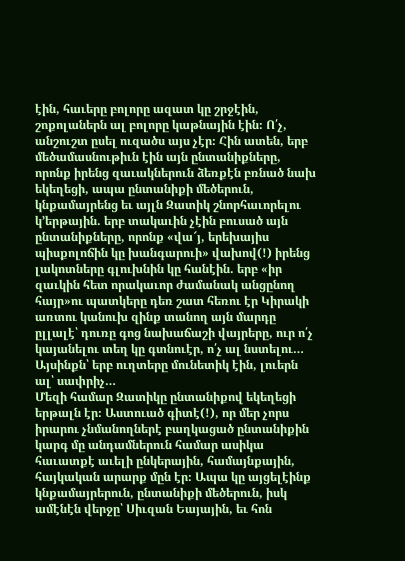էին, հաւերը բոլորը ազատ կը շրջէին, շոքոլաներն ալ բոլորը կաթնային էին։ Ո՛չ, անշուշտ ըսել ուզածս այս չէր։ Հին ատեն, երբ մեծամասնութիւն էին այն ընտանիքները, որոնք իրենց զաւակներուն ձեռքէն բռնած նախ եկեղեցի, ապա ընտանիքի մեծերուն, կնքամայրենց եւ այլն Զատիկ շնորհաւորելու կ’երթային. երբ տակաւին չէին բուսած այն ընտանիքները, որոնք «վա՜յ, երեխայիս պիսքոլոճին կը խանգարուի» վախով(!) իրենց լակոտները գլուխնին կը հանէին. երբ «իր զաւկին հետ որակաւոր ժամանակ անցընող հայր»ու պատկերը դեռ շատ հեռու էր Կիրակի առտու կանուխ զինք տանող այն մարդը ըլլալէ՝ դուռը գոց նախաճաշի վայրերը, ուր ո՛չ կայանելու տեղ կը գտնուէր, ո՛չ ալ նստելու… Այսինքն՝ երբ ուղտերը մունետիկ էին, լուերն ալ՝ սափրիչ…
Մեզի համար Զատիկը ընտանիքով եկեղեցի երթալն էր։ Աստուած գիտէ(!), որ մեր չորս իրարու չնմանողներէ բաղկացած ընտանիքին կարգ մը անդամներուն համար ասիկա հաւատքէ աւելի ընկերային, համայնքային, հայկական արարք մըն էր։ Ապա կը այցելէինք կնքամայրերուն, ընտանիքի մեծերուն, իսկ ամէնէն վերջը՝ Սիւզան Եայային, եւ հոն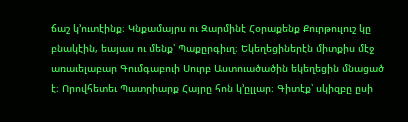ճաշ կ’ուտէինք։ Կնքամայրս ու Զարմինէ Հօրաքենք Քուրթուլուշ կը բնակէին, եայաս ու մենք՝ Պաքըրգիւղ։ Եկեղեցիներէն միտքիս մէջ առաւելաբար Գումգաբուի Սուրբ Աստուածածին եկեղեցին մնացած է։ Որովհետեւ Պատրիարք Հայրը հոն կ’ըլլար։ Գիտէք՝ սկիզբը ըսի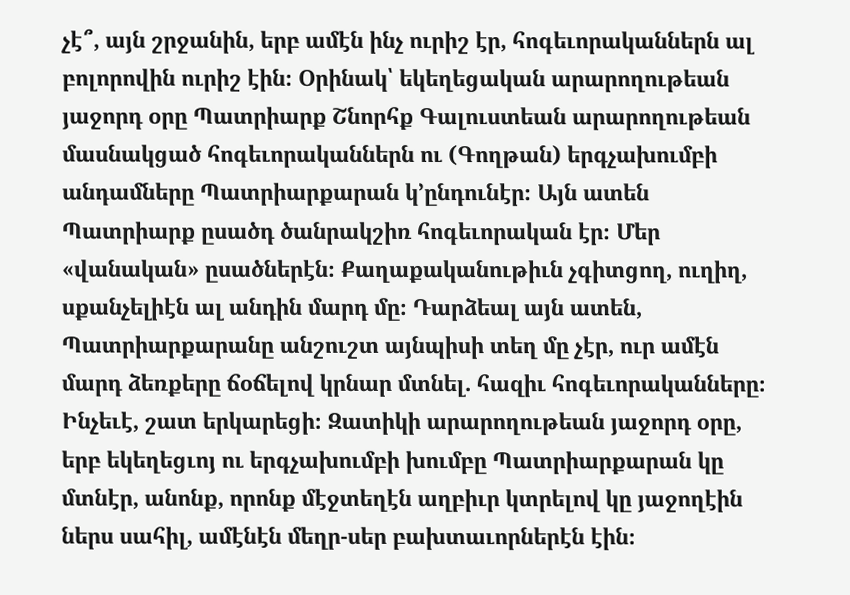չէ՞, այն շրջանին, երբ ամէն ինչ ուրիշ էր, հոգեւորականներն ալ բոլորովին ուրիշ էին։ Օրինակ՝ եկեղեցական արարողութեան յաջորդ օրը Պատրիարք Շնորհք Գալուստեան արարողութեան մասնակցած հոգեւորականներն ու (Գողթան) երգչախումբի անդամները Պատրիարքարան կ’ընդունէր։ Այն ատեն Պատրիարք ըսածդ ծանրակշիռ հոգեւորական էր։ Մեր «վանական» ըսածներէն։ Քաղաքականութիւն չգիտցող, ուղիղ, սքանչելիէն ալ անդին մարդ մը։ Դարձեալ այն ատեն, Պատրիարքարանը անշուշտ այնպիսի տեղ մը չէր, ուր ամէն մարդ ձեռքերը ճօճելով կրնար մտնել. հազիւ հոգեւորականները։
Ինչեւէ, շատ երկարեցի։ Զատիկի արարողութեան յաջորդ օրը, երբ եկեղեցւոյ ու երգչախումբի խումբը Պատրիարքարան կը մտնէր, անոնք, որոնք մէջտեղէն աղբիւր կտրելով կը յաջողէին ներս սահիլ, ամէնէն մեղր-սեր բախտաւորներէն էին։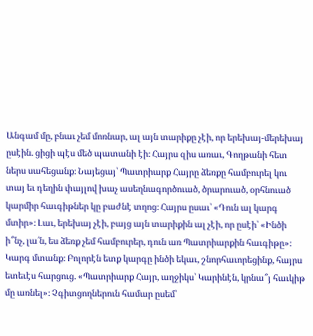Անգամ մը, բնաւ չեմ մոռնար, ալ այն տարիքը չէի, որ երեխայ-մերեխայ ըսէին. ցիցի պէս մեծ պատանի էի։ Հայրս զիս առաւ, Գողթանի հետ ներս սահեցանք։ Նայեցայ՝ Պատրիարք Հայրը ձեռքը համբուրել կու տայ եւ դեղին փայլով խաչ ասեղնագործուած, ծրարուած, օրհնուած կարմիր հաւգիթներ կը բաժնէ տղոց։ Հայրս ըսաւ՝ «Դուն ալ կարգ մտիր»։ Լաւ, երեխայ չէի, բայց այն տարիքին ալ չէի, որ ըսէի՝ «Ինծի ի՞նչ, լա՛ն, ես ձեռք չեմ համբուրեր, դուն առ Պատրիարքին հաւգիթը»։ Կարգ մտանք։ Բոլորէն ետք կարգը ինծի եկաւ, շնորհաւորեցինք, հայրս ետեւէս հարցուց. «Պատրիարք Հայր, աղջիկս՝ Կարինէն, կրնա՞յ հաւկիթ մը առնել»։ Չգիտցողներուն համար ըսեմ՝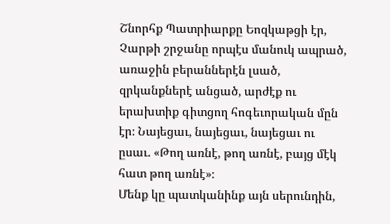Շնորհք Պատրիարքը Եոզկաթցի էր, Չարթի շրջանը որպէս մանուկ ապրած, առաջին բերաններէն լսած, զրկանքներէ անցած, արժէք ու երախտիք գիտցող հոգեւորական մըն էր։ Նայեցաւ, նայեցաւ, նայեցաւ ու ըսաւ. «Թող առնէ, թող առնէ, բայց մէկ հատ թող առնէ»։
Մենք կը պատկանինք այն սերունդին,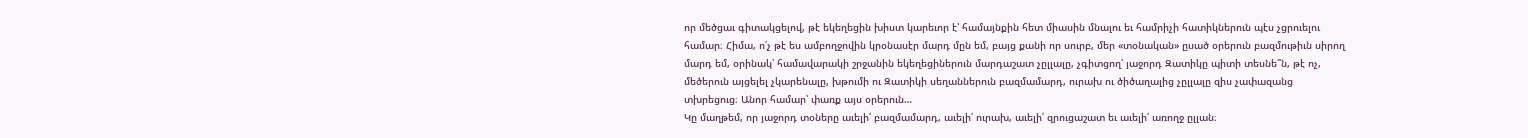որ մեծցաւ գիտակցելով, թէ եկեղեցին խիստ կարեւոր է՝ համայնքին հետ միասին մնալու եւ համրիչի հատիկներուն պէս չցրուելու համար։ Հիմա, ո՛չ թէ ես ամբողջովին կրօնասէր մարդ մըն եմ, բայց քանի որ սուրբ, մեր «տօնական» ըսած օրերուն բազմութիւն սիրող մարդ եմ, օրինակ՝ համավարակի շրջանին եկեղեցիներուն մարդաշատ չըլլալը, չգիտցող՝ յաջորդ Զատիկը պիտի տեսնե՞ն, թէ ոչ, մեծերուն այցելել չկարենալը, խթումի ու Զատիկի սեղաններուն բազմամարդ, ուրախ ու ծիծաղալից չըլլալը զիս չափազանց տխրեցուց։ Անոր համար՝ փառք այս օրերուն…
Կը մաղթեմ, որ յաջորդ տօները աւելի՛ բազմամարդ, աւելի՛ ուրախ, աւելի՛ զրուցաշատ եւ աւելի՛ առողջ ըլլան։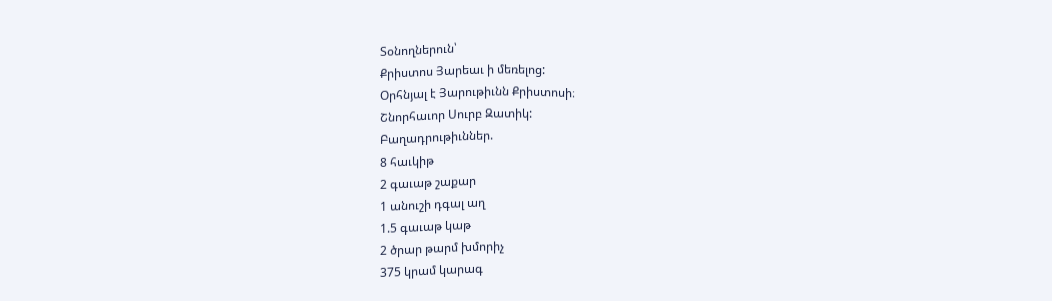Տօնողներուն՝
Քրիստոս Յարեաւ ի մեռելոց:
Օրհնյալ է Յարութիւնն Քրիստոսի։
Շնորհաւոր Սուրբ Զատիկ:
Բաղադրութիւններ.
8 հաւկիթ
2 գաւաթ շաքար
1 անուշի դգալ աղ
1.5 գաւաթ կաթ
2 ծրար թարմ խմորիչ
375 կրամ կարագ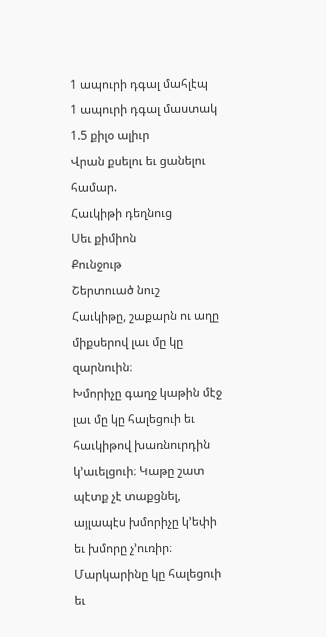1 ապուրի դգալ մահլէպ
1 ապուրի դգալ մաստակ
1.5 քիլօ ալիւր
Վրան քսելու եւ ցանելու համար.
Հաւկիթի դեղնուց
Սեւ քիմիոն
Քունջութ
Շերտուած նուշ
Հաւկիթը, շաքարն ու աղը միքսերով լաւ մը կը զարնուին։
Խմորիչը գաղջ կաթին մէջ լաւ մը կը հալեցուի եւ հաւկիթով խառնուրդին կ’աւելցուի։ Կաթը շատ պէտք չէ տաքցնել, այլապէս խմորիչը կ’եփի եւ խմորը չ’ուռիր։
Մարկարինը կը հալեցուի եւ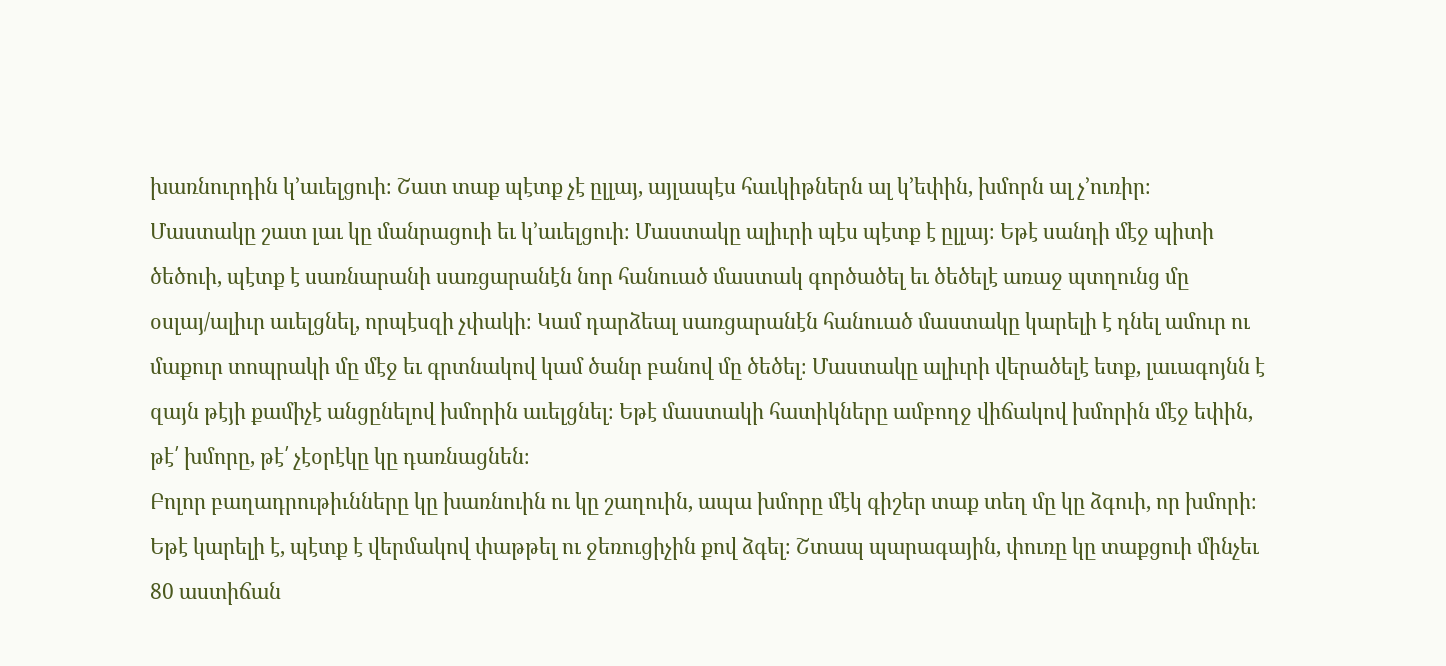խառնուրդին կ’աւելցուի։ Շատ տաք պէտք չէ ըլլայ, այլապէս հաւկիթներն ալ կ’եփին, խմորն ալ չ’ուռիր։
Մաստակը շատ լաւ կը մանրացուի եւ կ’աւելցուի։ Մաստակը ալիւրի պէս պէտք է ըլլայ։ Եթէ սանդի մէջ պիտի ծեծուի, պէտք է սառնարանի սառցարանէն նոր հանուած մաստակ գործածել եւ ծեծելէ առաջ պտղունց մը օսլայ/ալիւր աւելցնել, որպէսզի չփակի։ Կամ դարձեալ սառցարանէն հանուած մաստակը կարելի է դնել ամուր ու մաքուր տոպրակի մը մէջ եւ գրտնակով կամ ծանր բանով մը ծեծել։ Մաստակը ալիւրի վերածելէ ետք, լաւագոյնն է զայն թէյի քամիչէ անցընելով խմորին աւելցնել։ Եթէ մաստակի հատիկները ամբողջ վիճակով խմորին մէջ եփին, թէ՛ խմորը, թէ՛ չէօրէկը կը դառնացնեն։
Բոլոր բաղադրութիւնները կը խառնուին ու կը շաղուին, ապա խմորը մէկ գիշեր տաք տեղ մը կը ձգուի, որ խմորի։ Եթէ կարելի է, պէտք է վերմակով փաթթել ու ջեռուցիչին քով ձգել։ Շտապ պարագային, փուռը կը տաքցուի մինչեւ 80 աստիճան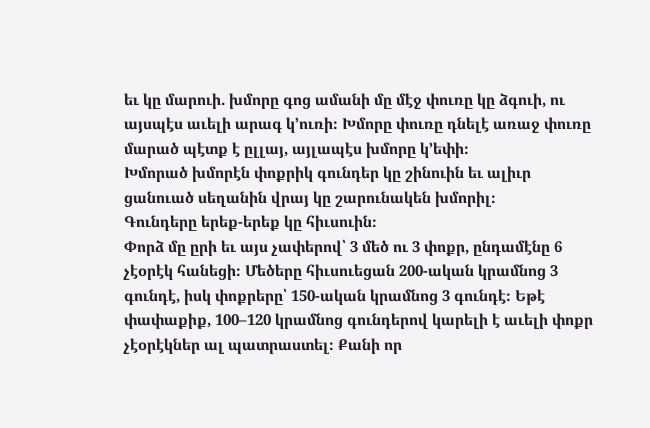եւ կը մարուի. խմորը գոց ամանի մը մէջ փուռը կը ձգուի, ու այսպէս աւելի արագ կ’ուռի։ Խմորը փուռը դնելէ առաջ փուռը մարած պէտք է ըլլայ, այլապէս խմորը կ’եփի։
Խմորած խմորէն փոքրիկ գունդեր կը շինուին եւ ալիւր ցանուած սեղանին վրայ կը շարունակեն խմորիլ։
Գունդերը երեք-երեք կը հիւսուին։
Փորձ մը ըրի եւ այս չափերով՝ 3 մեծ ու 3 փոքր, ընդամէնը 6 չէօրէկ հանեցի։ Մեծերը հիւսուեցան 200-ական կրամնոց 3 գունդէ, իսկ փոքրերը՝ 150-ական կրամնոց 3 գունդէ։ Եթէ փափաքիք, 100–120 կրամնոց գունդերով կարելի է աւելի փոքր չէօրէկներ ալ պատրաստել։ Քանի որ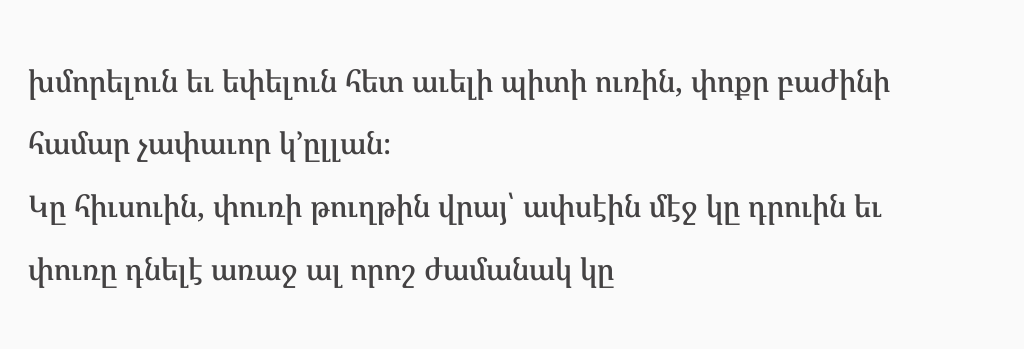խմորելուն եւ եփելուն հետ աւելի պիտի ուռին, փոքր բաժինի համար չափաւոր կ’ըլլան։
Կը հիւսուին, փուռի թուղթին վրայ՝ ափսէին մէջ կը դրուին եւ փուռը դնելէ առաջ ալ որոշ ժամանակ կը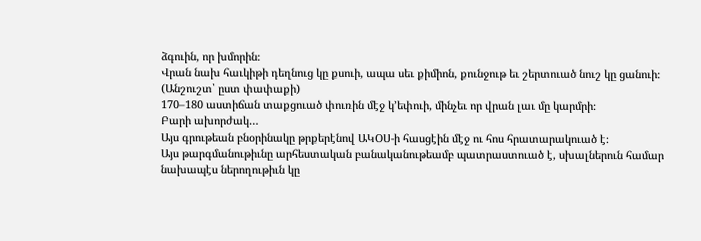ձգուին, որ խմորին։
Վրան նախ հաւկիթի դեղնուց կը քսուի, ապա սեւ քիմիոն, քունջութ եւ շերտուած նուշ կը ցանուի։ (Անշուշտ՝ ըստ փափաքի)
170–180 աստիճան տաքցուած փուռին մէջ կ’եփուի, մինչեւ որ վրան լաւ մը կարմրի։
Բարի ախորժակ…
Այս գրութեան բնօրինակը թրքերէնով ԱԿՕՍ-ի հասցէին մէջ ու հոս հրատարակուած է։
Այս թարգմանութիւնը արհեստական բանականութեամբ պատրաստուած է, սխալներուն համար նախապէս ներողութիւն կը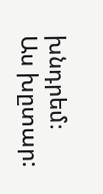խնդրեմ։
Աս խըտար: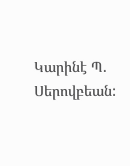Կարինէ Պ. Սերովբեան: